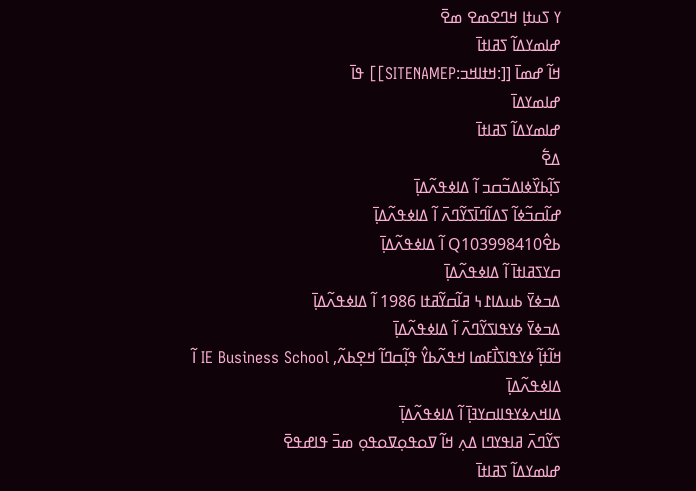ߌ ߖߎߙߊ߲ ߞߣߐߘߐ ߘߐ߫
ߝߊߘߌߡߊ߬ ߖߥߊߙߊ߫
ߞߊ߬ ߝߘߊ߫ [[:ߞߙߊߞߏ:SITENAMEP]] ߟߊ߫
ߝߊߘߌߡߊ߫
ߝߊߘߌߡߊ߬ ߖߥߊߙߊ߫
ߡߐ߱
ߖߊ߲߬ߕߌ߰ߦߊߡߏ߬ߛߏ ߊ߬ ߡߊߦߟߍ߬ߡߊ߲߫
ߝߊ߬ߛߏ߬ߦߊ߬ ߖߡߊ߬ߣߊ߫ߖߌ߬ߣߍ߫ ߊ߬ ߡߊߦߟߍ߬ߡߊ߲߫
ߕߐ߮Q103998410 ߊ߬ ߡߊߦߟߍ߬ߡߊ߲߫
ߛߌߖߥߊߙߊ߫ ߊ߬ ߡߊߦߟߍ߬ߡߊ߲߫
ߡߏߦߌ߫ ߕߎߡߊ߁߆ ߥߊ߬ߛߌ߬ߥߙߊ 1986 ߊ߬ ߡߊߦߟߍ߬ߡߊ߲߫
ߡߏߦߌ߫ ߦߌߟߊߖߌ߬ߣߍ߫ ߊ߬ ߡߊߦߟߍ߬ߡߊ߲߫
ߞߊ߬ߙߊ߲߬ ߦߌߟߊߖߊ߯ߓߘߊ ߞߟߍ߬ߕߌ߮ ߟߊ߲߬ߛߣߊ߬ ߞߐ߲ߕߍ߬, IE Business School ߊ߬ ߡߊߦߟߍ߬ߡߊ߲߫
ߡߊߞߍߦߌߟߊߊߛߌߔߊ߲߫ ߊ߬ ߡߊߦߟߍ߬ߡߊ߲߫
ߖߌ߬ߣߍ߫ ߥߊߟߌߣߊ ߡߍ߲ ߞߊ߬ ߜߋߟߋ߲ߜߋߟߋ߲ ߘߏ߫ ߟߊߝߟߐ߫
ߝߊߘߌߡߊ߬ ߖߥߊߙߊ߫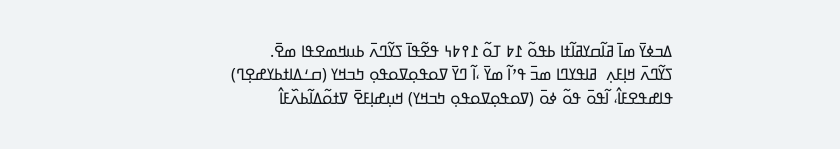ߡߏߦߌ߫ ߘߊ߫ ߥߊ߬ߛߌߥߊ߬ߙߊ ߕߟߋ߬ ߁߈ ߠߋ߬ ߁߉߈߆ ߟߐ߬ߟߊ߫ ߖߌ߬ߣߍ߫ ߕߎߞߘߐߟߊ ߘߐ߫.
ߖߌ߬ߣߍ߫ ߞߊ߲ߓߍ߲  ߥߊߟߌߣߊ ߘߏ߫ ߟߴߊ߬ ߘߌ߫ ،ߊ߬ ߣߌ߫ ߜߋߟߋ߲ߜߋߟߋ߲ ߤߏߞߌ (ߛߑߡߊߙߕߌߝߐ߲ߣ) ߟߊߝߟߐߓߊ߮، ߊ߬ߟߋ߫ ߟߋ߬ ߦߋ߫ (ߜߋߟߋ߲ߜߋߟߋ߲ ߤߏߞߌ) ߞߎ߲ߝߊ߲ߓߐ߫ ߜߙߋ߬ߡߊ߬ߕߍ߰ߓߊ߮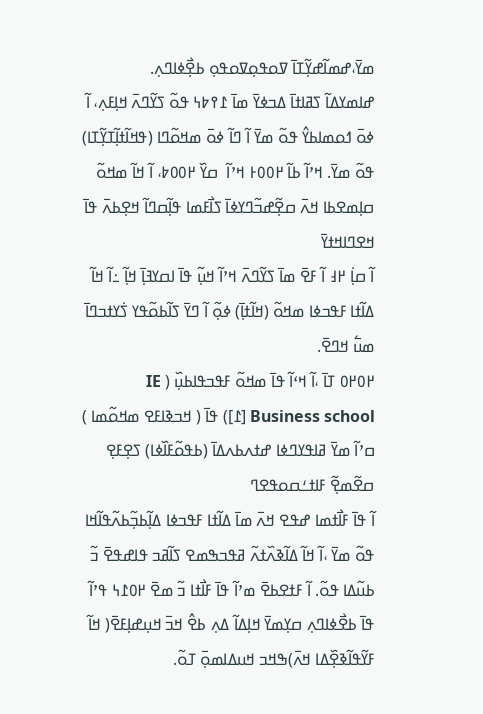ߘߌ߫،ߝߘߊ߬ߝߌ߲߬ߠߊ߫ ߜߋߟߋ߲ߜߋߟߋ߲ ߕߐ߲߯ߦߊߣߍ߲.
ߝߊߘߌߡߊ߬ ߖߥߊߙߊ߫ ߡߏߦߌ߫ ߘߊ߫ ߁߉߈߆ ߟߋ߬ ߖߌ߬ߣߍ߫ ߞߊ߲ߓߍ߲، ߊ߬ ߦߋ߫ ߗߋߘߊߕߌ߮ ߟߋ߬ ߘߌ߫ ߊ߬ ߣߊ߬ ߦߋ߫ ߘߞߋ߬ߣߊ (ߟߞߊ߬ߙߊ߲߬ߠߌ߲߬ߠߊ) ߟߋ߬ ߘߌ߫. ߞߴߊ߬ ߕߊ߬ ߂߀߀߅ ߞߴߊ߬  ߛߌ߰ ߂߀߀߈، ߊ߬ ߞߊ߬ ߘߞߋ߬ ߛߊ߲ߘߐߕߊ ߞߍ߫ ߛߐ߲߬ߝߏ߬ߣߌߦߊ߫ ߖߊ߯ߓߘߊ ߟߊ߲߬ߛߣߊ߬ ߞߐ߲ߕߍ߫ ߟߊ߫ ߞߐߣߊߞߙߌ߫
ߊ߬ ߛߊ߲߭ ߂߃ ߊ߬ ߓߐ߫ ߘߊ߫ ߖߌ߬ߣߍ߫ ߞߴߊ߬ ߞߎ߲߬ ߟߊ߫ ߊߛߌߔߊ߲߫ ߞߊ߲߬ ߸ߊ߬ ߞߊ߬ ߡߊ߬ߙߊ ߓߟߏߦߊ ߘߞߋ߬ (ߞߊ߬ߙߊ߲߫) ߦߋ߲߬ ߊ߬ ߣߌ߫ ߖߊ߬ߕߋ߬ߟߌ ߖ߭ߌߙߏߣߊ߫ ߘߎ߱ ߞߣߐ߫.
߂߀߂߀ ߠߊ߫ ،ߊ߬ ߞߵߊ߬ ߟߊ߫ ߘߞߋ߬ ߓߟߏߟߊߕߎ߲߰ ( IE Business school [߁]) ߟߊ߫ ( ߞߏߢߊߓߐ ߘߞߋ߬ߘߊ ) ߛߴߊ߬ ߘߌ߫ ߥߊߟߌߣߦߊ ߝߙߍߕߍߡߊ߫ (ߕߟߋ߬ߓߊ߰ߦߊ) ߖߐ߲ߓߐ߲ ߛߐ߬ߘߐ߲߬ ߓߊߙߑߛߋߟߐߣ
ߊ߬ ߟߊ߫ ߓߊ߯ߙߘߊ ߝߟߐ ߞߍ߫ ߘߊ߫ ߡߊ߬ߙߊ ߓߟߏߦߊ ߡߊ߲߬ߕߏ߲߬ߕߍ߬ߟߊ߬ߞߊ ߟߋ߬ ߘߌ߫ ،ߊ߬ ߞߊ߬ ߡߊ߬ߢߍ߰ߙߍ߬ ߥߟߏߒߘߐ ߖߊ߬ߥߏ ߟߊߝߟߐ߫ ߏ߬ ߕߎ߬ߡߊ ߟߋ߬. ߊ߬ ߓߙߐߕߐ߫ ߘߴߊ߬ ߟߊ߫ ߓߊ߯ߙߊ ߏ߬ ߘߐ߫ ߂߀߁߆ ߟߴߊ߬ ߟߊ߫ ߕߐ߯ߦߊߣߍ߲ ߛߌ߲ߘߌ߫ ߞߊ߲ߡߊ߬ ߡߍ߲ ߕߐ߮ ߞߏ߫ ߞߎ߲ߝߊ߲ߓߐ߫( ߞߊ߬ ߓߌ߬ߟߊ߬ߢߐ߲߰ߡߊ ߞߍ߫)ߒߞߏ ߞߎߡߊߘߋ߲߫ ߠߋ߬.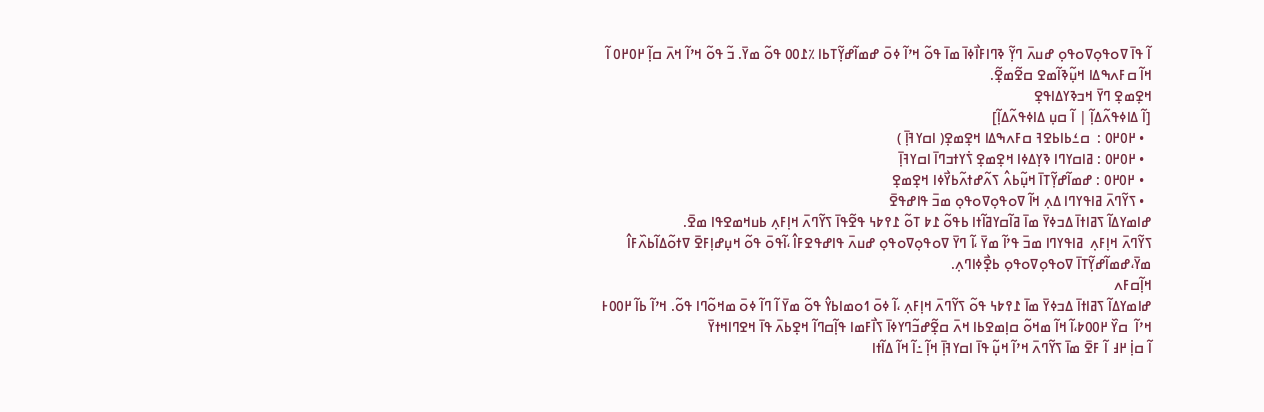ߊ߬ ߟߊ߫ ߜߋߟߋ߲ߜߋߟߋ߲ ߝߎߍ߫ ߣߌ߲߬ ߢߣߊߓߊ߯ߦߊ߫ ߘߊ߫ ߟߋ߬ ߞߴߊ߬ ߦߋ߫ ߝߘߊ߬ߝߌ߲߬ߠߕߊ ٪߁߀߀ ߟߋ߬ ߘߌ߫. ߏ߬ ߟߋ߬ ߞߴߊ߬ ߞߍ߫ ߛߊ߲߬ ߂߀߂߀ ߊ߬ ߞߊ߬ ߛߓߍߒߡߊ ߞߎ߲߬ߢߊ߬ߘߐ ߛߐ߬ߘߐ߲߬.
ߞߐ߲ߘߐ߲ ߣߌ߫ ߞߏߢߌߡߊߟߐ߲
[ߊ߬ ߡߊߦߟߍ߬ߡߊ߲߬ | ߊ߬ ߛߎ߲ ߡߊߦߟߍ߬ߡߊ߲߬]
  • ߂߀߂߀ :  ߛߑߕߊߕߐߔ ߛߓߍߒߡߊ ߞߐ߲ߘߐ߲( ߊߛߌߔߊ߲߫ )
  • ߂߀߂߀ : ߥߊߛߌߣߊ ߢߌ߲ߡߦߊ ߞߐ߲ߘߐ߲ ߖ߭ߌߙߏߣߊ߫ ߊߛߌߔߊ߲߫
  • ߂߀߂߀ : ߝߘߊ߬ߝߌ߲߬ߠߊ߫ ߞߎ߲߬ߕߍ߮ ߖߍ߬ߝߙߍ߬ߕߌ߯ߦߊ ߞߐ߲ߘߐ߲
  • ߖߌ߬ߣߍ߫ ߥߊߟߌߣߊ ߡߍ߲ ߞߊ߬ ߜߋߟߋ߲ߜߋߟߋ߲ ߘߏ߫ ߟߊߝߟߐ߫
ߝߊߘߌߡߊ߬ ߖߥߊߙߊ߫ ߡߏߦߌ߫ ߘߊ߫ ߥߊ߬ߛߌߥߊ߬ߙߊ ߕߟߋ߬ ߁߈ ߠߋ߬ ߁߉߈߆ ߟߐ߬ߟߊ߫ ߖߌ߬ߣߍ߫ ߞߊ߲ߓߍ߲ ߕߎߞߘߐߟߊ ߘߐ߫.
ߖߌ߬ߣߍ߫ ߞߊ߲ߓߍ߲  ߥߊߟߌߣߊ ߘߏ߫ ߟߴߊ߬ ߘߌ߫ ،ߊ߬ ߣߌ߫ ߜߋߟߋ߲ߜߋߟߋ߲ ߝߎߍ߫ ߟߊߝߟߐߓߊ߮ ،ߊ߬ߟߋ߫ ߟߋ߬ ߞߎ߲ߝߊ߲ߓߐ߫ ߜߙߋ߬ߡߊ߬ߕߍ߰ߓߊ߮ ߘߌ߫،ߝߘߊ߬ߝߌ߲߬ߠߊ߫ ߜߋߟߋ߲ߜߋߟߋ߲ ߕߐ߲߯ߦߊߣߍ߲.
ߞߊ߲߬ߛߓߍ
ߝߊߘߌߡߊ߬ ߖߥߊߙߊ߫ ߡߏߦߌ߫ ߘߊ߫ ߁߉߈߆ ߟߋ߬ ߖߌ߬ߣߍ߫ ߞߊ߲ߓߍ߲ ،ߊ߬ ߦߋ߫ ߗߋߘߊߕߌ߮ ߟߋ߬ ߘߌ߫ ߊ߬ ߣߊ߬ ߦߋ߫ ߘߞߋ߬ߣߊ ߟߋ߬. ߞߴߊ߬ ߕߊ߬ ߂߀߀߅ ߞߴߊ߬  ߛߌ߰ ߂߀߀߈،ߊ߬ ߞߊ߬ ߘߞߋ߬ ߛߊ߲ߘߐߕߊ ߞߍ߫ ߛߐ߲߬ߝߏ߬ߣߌߦߊ߫ ߖߊ߯ߓߘߊ ߟߊ߲߬ߛߣߊ߬ ߞߐ߲ߕߍ߫ ߟߊ߫ ߞߐߣߊߞߙߌ߫
ߊ߬ ߛߊ߲߭ ߂߃ ߊ߬ ߓߐ߫ ߘߊ߫ ߖߌ߬ߣߍ߫ ߞߴߊ߬ ߞߎ߲߬ ߟߊ߫ ߊߛߌߔߊ߲߫ ߞߊ߲߬ ߸ߊ߬ ߞߊ߬ ߡߊ߬ߙߊ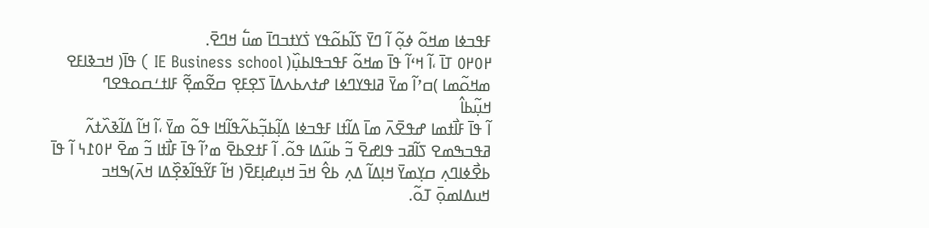ߓߟߏߦߊ ߘߞߋ߬ ߦߋ߲߬ ߊ߬ ߣߌ߫ ߖߊ߬ߕߋ߬ߟߌ ߖ߭ߌߙߏߣߊ߫ ߘߎ߱ ߞߣߐ߫.
߂߀߂߀ ߠߊ߫ ،ߊ߬ ߞߵߊ߬ ߟߊ߫ ߘߞߋ߬ ߓߟߏߟߊߕߎ߲߰( IE Business school ) ߟߊ߫( ߞߏߢߊߓߐ ߘߞߋ߬ߘߊ )ߛߴߊ߬ ߘߌ߫ ߥߊߟߌߣߦߊ ߝߙߍߕߍߡߊ߫ ߖߐ߲ߓߐ߲ ߛߐ߬ߘߐ߲߬ ߓߊߙߑߛߋߟߐߣ
ߞߎ߲߬ߕߊ߮
ߊ߬ ߟߊ߫ ߓߊ߯ߙߘߊ ߝߟߐ߫ߍ߫ ߘߊ߫ ߡߊ߬ߙߊ ߓߟߏߦߊ ߡߊ߲߬ߕߏ߲߬ߕߍ߬ߟߊ߬ߞߊ ߟߋ߬ ߘߌ߫ ،ߊ߬ ߞߊ߬ ߡߊ߬ߢߍ߰ߙߍ߬ ߥߟߏߒߘߐ ߖߊ߬ߥߏ ߟߊߝߐ߫ ߏ߬ ߕߎ߬ߡߊ ߟߋ߬. ߊ߬ ߓߙߐߕߐ߫ ߘߴߊ߬ ߟߊ߫ ߓߊ߯ߙߊ ߏ߬ ߘߐ߫ ߂߀߁߆ ߊ߬ ߟߊ߫ ߕߐ߯ߦߊߣߍ߲ ߛߌ߲ߘߌ߫ ߞߊ߲ߡߊ߬ ߡߍ߲ ߕߐ߮ ߞߏ߫ ߞߎ߲ߝߊ߲ߓߐ߫( ߞߊ߬ ߓߌ߬ߟߊ߬ߢߐ߲߰ߡߊ ߞߍ߫)ߒߞߏ ߞߎߡߊߘߋ߲߫ ߠߋ߬.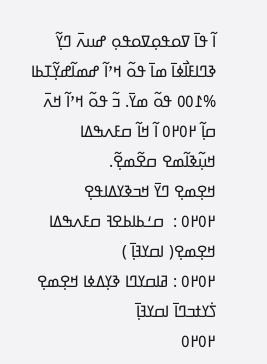ߊ߬ ߟߊ߫ ߜߋߟߋ߲ߜߋߟߋ߲ ߝߎߍ߫ ߣߌ߲߬ ߢߣߊߓߊ߯ߦߊ߫ ߘߊ߫ ߟߋ߬ ߞߴߊ߬ ߝߘߊ߬ߝߌ߲߬ߠߕߊ %߁߀߀ ߟߋ߬ ߘߌ߫. ߏ߬ ߟߋ߬ ߞߴߊ߬ ߞߍ߫ ߛߊ߲߬ ߂߀߂߀ ߊ߬ ߞߊ߬ ߛߓߍߒߡߊ ߞߎ߲߬ߢߊ߬ߘߐ ߛߐ߬ߘߐ߲߬.
ߞߐ߲ߘߐ߲ ߣߌ߫ ߞߏߢߌߡߊߟߐ߲
߂߀߂߀ :  ߛߑߕߊߕߐߔ ߛߓߍߒߡߊ ߞߐ߲ߘߐ߲( ߊߛߌߔߊ߲߫ )
߂߀߂߀ : ߥߊߛߌߣߊ ߢߌ߲ߡߦߊ ߞߐ߲ߘߐ߲ ߖ߭ߌߙߏߣߊ߫ ߊߛߌߔߊ߲߫
߂߀߂߀